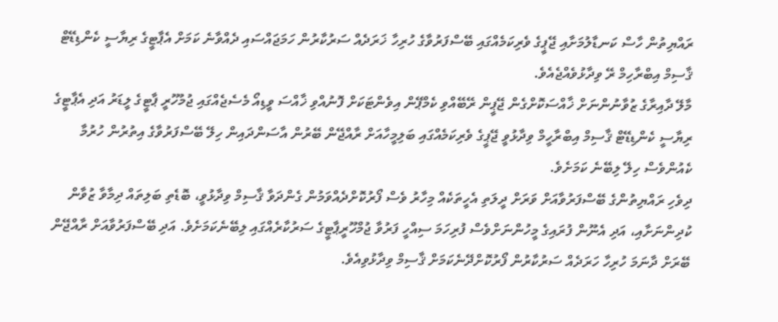ރައްޔިތުން ހާސް ކަނޑާލުމަށާއި ޖޭޕީގެ ވެރިކަމެއްގައި ބޭސްފަރުވާގެ ހުރިހާ ޚަރަދެއް ސަރުކާރުން ހަމަޖައްސައި ދެއްވާނެ ކަމަށް އެޕާޓީގެ ރިޔާސީ ކެންޑިޑޭޓް ޤާސިމް އިބްރާހިމް ރޭ ވިދާޅުވެއްޖެއެވެ.
މާލޭ ދާއިރާގެ ޒުވާނުންނަށް ޚާއްސަކޮށްގެން ޖޭޕީން ރޭބޭއްވި ކެމްޕޭން އިވެންޓަކަށް ފޮނުއްވި ޚާއްސަ ވީޑިއޯ މެސެޖެއްގައި ޖުމުހޫރީ ޕާޓީގެ ލީޑަރު އަދި އެޕާޓީގެ ރިޔާސީ ކެންޑިޑޭޓް ޤާސިމް އިބްރާހީމް ވިދާޅުވީ ޖޭޕީގެ ވެރިކަމެއްގައި ބަލިމީހާއަށް ރާއްޖޭން ބޭރުން އާސަންދައިން ހިލޭ ބޭސްފަރުވާގެ އިތުރުން ހުރުމާ ކެއުންވެސް ހިލޭ ލިބޭނެ ކަމަށެވެ.
ދިވެހި ރައްޔިތުންގެ ބޭސްފަރުވާއަށް ވަރަށް ދީލަތި އެހީތަކެއް މިހާރު ވެސް ފޯރުކޮށްދެއްވަމުން ގެންދަވާ ޤާސިމް ވިދާޅުވީ، ބޮޑެތި ބަލިތައް ދިމާވާ ޒުވާން ކުދިންނަށާއި، އަދި އެނޫން ފުރައިގެ މީހުންނަށްވެސް ފުރިހަމަ ސިއްހީ ފަރުވާ ޖުމްހޫރީޕާޓީގެ ސަރުކާރެއްގައި ލިބޭނެކަމަށެވެ. އަދި ބޭސްފަރުވާއަށް ރާއްޖޭން ބޭރަށް ދާނަމަ ހުރިހާ ހަރަދެއް ސަރުކާރުން ފޯރުކޮށްދޭނެކަމަށް ޤާސިމް ވިދާޅުވިއެވެ.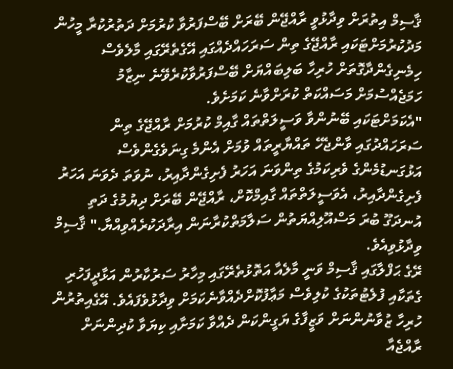ޤާސިމް އިތުރަށް ވިދާޅުވީ ރާއްޖޭން ބޭރަށް ބޭސްފަރުވާ ކުރުމަށް ދަތުރުކުރާ މީހުން މަދުކުރުމަށްޓަކައި ރާއްޖޭގެ ތިން ސަރަހައްދެއްގައި އޭގެތެރޭގައި މާލެވެސް ހިމެނިގެންދާގޮތަށް ހުރިހާ ބަލިބައްޔަށް ބޭސްފަރުވާކުރެވޭނެ ނިޒާމު ހަމަޖެއްސުމަށް މަސައްކަތް ކުރަށްވާނެ ކަމަށެވެ.
"އެކަމަށްޓަކައި ބޭނުންވާ ވަސީލަތްތައް ގާއިމް ކުރުމަށް ރާއްޖޭގެ ތިން ސަރަހައްދުގައި ވާންޖެހޭ ތައްޔާރީތައް ވުމަށް އެންމެ ގިނަވެގެންވެސް އަޅުގަނޑުމެންގެ ވެރިކަމުގެ ތިންވަނަ އަހަރު ފެށިގެންދާއިރު، ނުވަތަ ދެވަނަ އަހަރު ފެށިގެންދާއިރު، އެވަސީލަތްތައް ގާއިމްކޮށް، ރާއްޖޭން ބޭރަށް ދިޔުމުގެ ދަތި އުނދަގޫ ބުރަ މަސްއޫލިއްޔަތުން ސަލާމަތްކުރާނަން އިރާދަކުރެއްވިއްޔާ." ޤާސިމް ވިދާޅުވިއެވެ.
ރޭގެ ޙަފްލާގައި ޤާސިމް ވަނީ މާލެއާ އަތޮޅުތެރޭގައި މިހާރު ސަރުކާރުން އަޅާދީފަހުރި ގެތަކާއި ފުލެޓުތަކުގެ ކުލިވެސް މަޢާފުކޮށްދެއްވާނެކަމަށް ވިދާޅުވެފައެވެ. އޭގެއިތުރުން ހުރިހާ ޒުވާނުންނަށް ވަޒީފާގެ ޔަގީންކަން ދެއްވާ ކަމަށާއި ކިޔަވާ ކުދިންނަށް ރާއްޖެއާ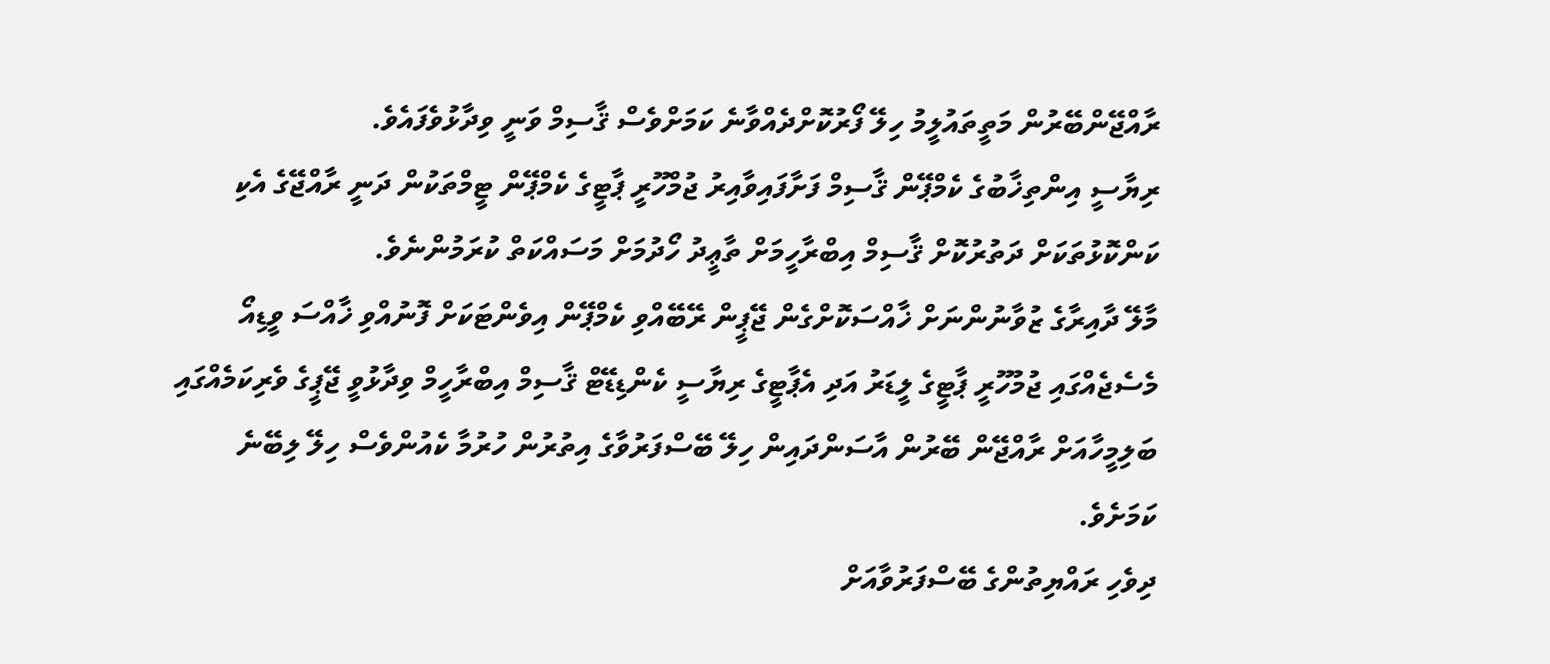ރާއްޖޭންބޭރުން މަތީތައުލީމު ހިލޭ ފޯރުކޮށްދެއްވާނެ ކަމަށްވެސް ޤާސިމް ވަނީ ވިދާޅުވެފައެވެ.
ރިޔާސީ އިންތިޚާބުގެ ކެމްޕޭން ޤާސިމް ފަށާފައިވާއިރު ޖުމްހޫރީ ޕާޓީގެ ކެމްޕޭން ޓީމްތަކުން ދަނީ ރާއްޖޭގެ އެކި ކަންކޮޅުތަކަށް ދަތުރުކޮށް ޤާސިމް އިބްރާހީމަށް ތާޢީދު ހޯދުމަށް މަސައްކަތް ކުރަމުންނެވެ.
މާލޭ ދާއިރާގެ ޒުވާނުންނަށް ޚާއްސަކޮށްގެން ޖޭޕީން ރޭބޭއްވި ކެމްޕޭން އިވެންޓަކަށް ފޮނުއްވި ޚާއްސަ ވީޑިއޯ މެސެޖެއްގައި ޖުމުހޫރީ ޕާޓީގެ ލީޑަރު އަދި އެޕާޓީގެ ރިޔާސީ ކެންޑިޑޭޓް ޤާސިމް އިބްރާހީމް ވިދާޅުވީ ޖޭޕީގެ ވެރިކަމެއްގައި ބަލިމީހާއަށް ރާއްޖޭން ބޭރުން އާސަންދައިން ހިލޭ ބޭސްފަރުވާގެ އިތުރުން ހުރުމާ ކެއުންވެސް ހިލޭ ލިބޭނެ ކަމަށެވެ.
ދިވެހި ރައްޔިތުންގެ ބޭސްފަރުވާއަށް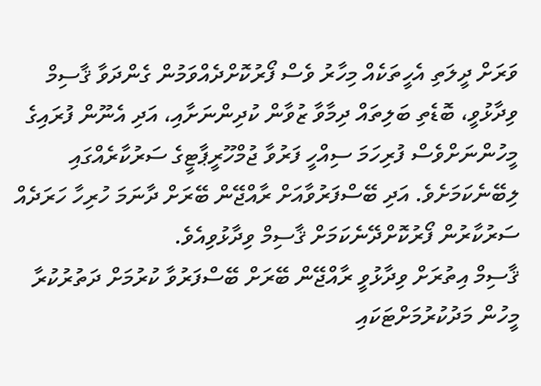ވަރަށް ދީލަތި އެހީތަކެއް މިހާރު ވެސް ފޯރުކޮށްދެއްވަމުން ގެންދަވާ ޤާސިމް ވިދާޅުވީ، ބޮޑެތި ބަލިތައް ދިމާވާ ޒުވާން ކުދިންނަށާއި، އަދި އެނޫން ފުރައިގެ މީހުންނަށްވެސް ފުރިހަމަ ސިއްހީ ފަރުވާ ޖުމްހޫރީޕާޓީގެ ސަރުކާރެއްގައި ލިބޭނެކަމަށެވެ. އަދި ބޭސްފަރުވާއަށް ރާއްޖޭން ބޭރަށް ދާނަމަ ހުރިހާ ހަރަދެއް ސަރުކާރުން ފޯރުކޮށްދޭނެކަމަށް ޤާސިމް ވިދާޅުވިއެވެ.
ޤާސިމް އިތުރަށް ވިދާޅުވީ ރާއްޖޭން ބޭރަށް ބޭސްފަރުވާ ކުރުމަށް ދަތުރުކުރާ މީހުން މަދުކުރުމަށްޓަކައި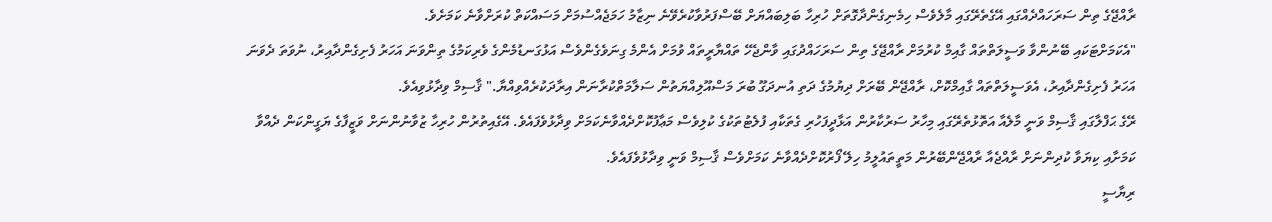ރާއްޖޭގެ ތިން ސަރަހައްދެއްގައި އޭގެތެރޭގައި މާލެވެސް ހިމެނިގެންދާގޮތަށް ހުރިހާ ބަލިބައްޔަށް ބޭސްފަރުވާކުރެވޭނެ ނިޒާމު ހަމަޖެއްސުމަށް މަސައްކަތް ކުރަށްވާނެ ކަމަށެވެ.
"އެކަމަށްޓަކައި ބޭނުންވާ ވަސީލަތްތައް ގާއިމް ކުރުމަށް ރާއްޖޭގެ ތިން ސަރަހައްދުގައި ވާންޖެހޭ ތައްޔާރީތައް ވުމަށް އެންމެ ގިނަވެގެންވެސް އަޅުގަނޑުމެންގެ ވެރިކަމުގެ ތިންވަނަ އަހަރު ފެށިގެންދާއިރު، ނުވަތަ ދެވަނަ އަހަރު ފެށިގެންދާއިރު، އެވަސީލަތްތައް ގާއިމްކޮށް، ރާއްޖޭން ބޭރަށް ދިޔުމުގެ ދަތި އުނދަގޫ ބުރަ މަސްއޫލިއްޔަތުން ސަލާމަތްކުރާނަން އިރާދަކުރެއްވިއްޔާ." ޤާސިމް ވިދާޅުވިއެވެ.
ރޭގެ ޙަފްލާގައި ޤާސިމް ވަނީ މާލެއާ އަތޮޅުތެރޭގައި މިހާރު ސަރުކާރުން އަޅާދީފަހުރި ގެތަކާއި ފުލެޓުތަކުގެ ކުލިވެސް މަޢާފުކޮށްދެއްވާނެކަމަށް ވިދާޅުވެފައެވެ. އޭގެއިތުރުން ހުރިހާ ޒުވާނުންނަށް ވަޒީފާގެ ޔަގީންކަން ދެއްވާ ކަމަށާއި ކިޔަވާ ކުދިންނަށް ރާއްޖެއާ ރާއްޖޭންބޭރުން މަތީތައުލީމު ހިލޭ ފޯރުކޮށްދެއްވާނެ ކަމަށްވެސް ޤާސިމް ވަނީ ވިދާޅުވެފައެވެ.
ރިޔާސީ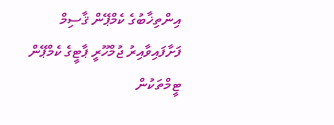އިންތިޚާބުގެ ކެމްޕޭން ޤާސިމް ފަށާފައިވާއިރު ޖުމްހޫރީ ޕާޓީގެ ކެމްޕޭން ޓީމްތަކުން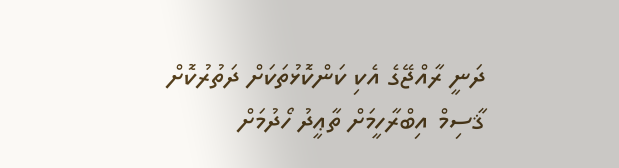ދަނީ ރާއްޖޭގެ އެކި ކަންކޮޅުތަކަށް ދަތުރުކޮށް ޤާސިމް އިބްރާހީމަށް ތާޢީދު ހޯދުމަށް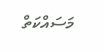މަސައްކަތް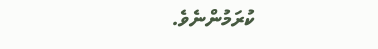ކުރަމުންނެވެ.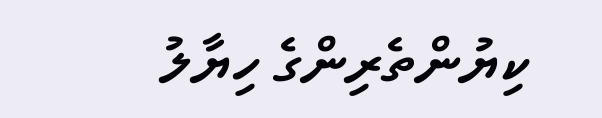ކިޔުންތެރިންގެ ހިޔާލު